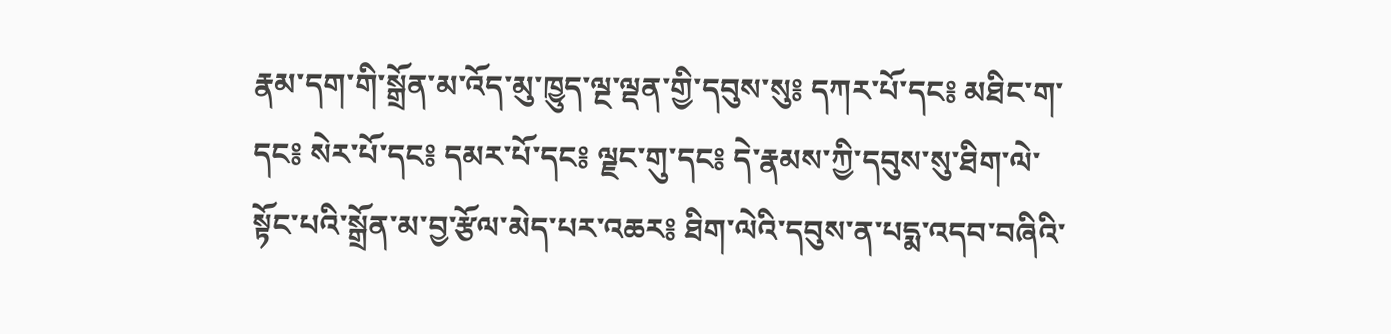རྣམ་དག་གི་སྒྲོན་མ་འོད་མུ་ཁྱུད་ལྔ་ལྡན་གྱི་དབུས་སུ༔ དཀར་པོ་དང༔ མཐིང་ག་དང༔ སེར་པོ་དང༔ དམར་པོ་དང༔ ལྗང་གུ་དང༔ དེ་རྣམས་ཀྱི་དབུས་སུ་ཐིག་ལེ་སྟོང་པའི་སྒྲོན་མ་བྱ་རྩོལ་མེད་པར་འཆར༔ ཐིག་ལེའི་དབུས་ན་པདྨ་འདབ་བཞིའི་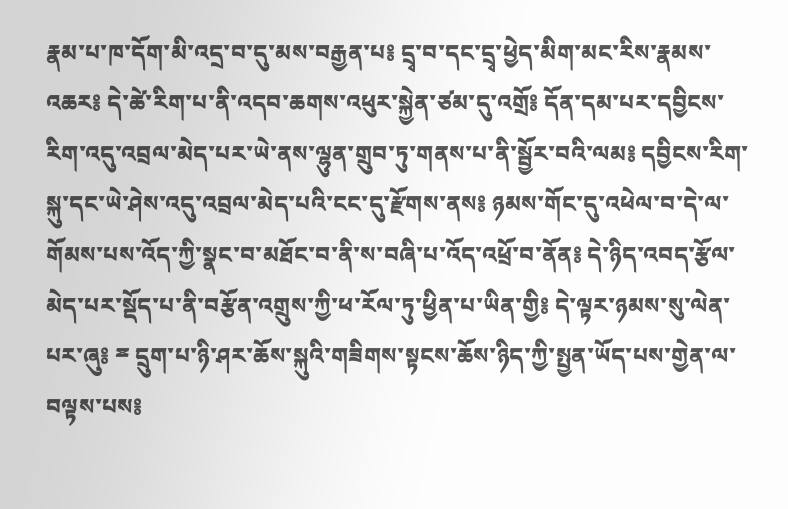རྣམ་པ་ཁ་དོག་མི་འདྲ་བ་དུ་མས་བརྒྱན་པ༔ དྲྭ་བ་དང་དྲྭ་ཕྱེད་མིག་མང་རིས་རྣམས་འཆར༔ དེ་ཚེ་རིག་པ་ནི་འདབ་ཆགས་འཕུར་སྐྱེན་ཙམ་དུ་འགྲོ༔ དོན་དམ་པར་དབྱིངས་རིག་འདུ་འབྲལ་མེད་པར་ཡེ་ནས་ལྷུན་གྲུབ་ཏུ་གནས་པ་ནི་སྦྱོར་བའི་ལམ༔ དབྱིངས་རིག་སྐུ་དང་ཡེ་ཤེས་འདུ་འབྲལ་མེད་པའི་ངང་དུ་རྫོགས་ནས༔ ཉམས་གོང་དུ་འཕེལ་བ་དེ་ལ་གོམས་པས་འོད་ཀྱི་སྣང་བ་མཐོང་བ་ནི་ས་བཞི་པ་འོད་འཕྲོ་བ་ནོན༔ དེ་ཉིད་འབད་རྩོལ་མེད་པར་སྡོད་པ་ནི་བརྩོན་འགྲུས་ཀྱི་ཕ་རོལ་ཏུ་ཕྱིན་པ་ཡིན་གྱི༔ དེ་ལྟར་ཉམས་སུ་ལེན་པར་ཞུ༔ ྈ དྲུག་པ་ཉི་ཤར་ཆོས་སྐུའི་གཟིགས་སྟངས་ཆོས་ཉིད་ཀྱི་སྤྱན་ཡོད་པས་གྱེན་ལ་བལྟས་པས༔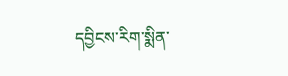དབྱིངས་རིག་སྨིན་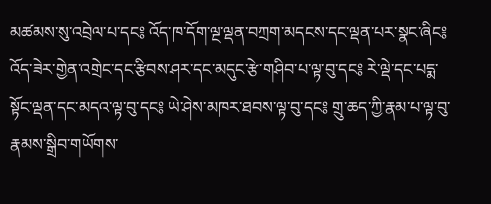མཚམས་སུ་འབྲེལ་པ་དང༔ འོད་ཁ་དོག་ལྔ་ལྡན་བཀྲག་མདངས་དང་ལྡན་པར་སྣང་ཞིང༔ འོད་ཟེར་གྱེན་འགྲེང་དང་རྩིབས་ཤར་དང་མདུང་རྩེ་གཤིབ་པ་ལྟ་བུ་དང༔ རེ་ལྡེ་དང་པདྨ་སྟོང་ལྡན་དང་མདའ་ལྟ་བུ་དང༔ ཡེ་ཤེས་མཁར་ཐབས་ལྟ་བུ་དང༔ གྲུ་ཆད་ཀྱི་རྣམ་པ་ལྟ་བུ་རྣམས་སྒྲིབ་གཡོགས་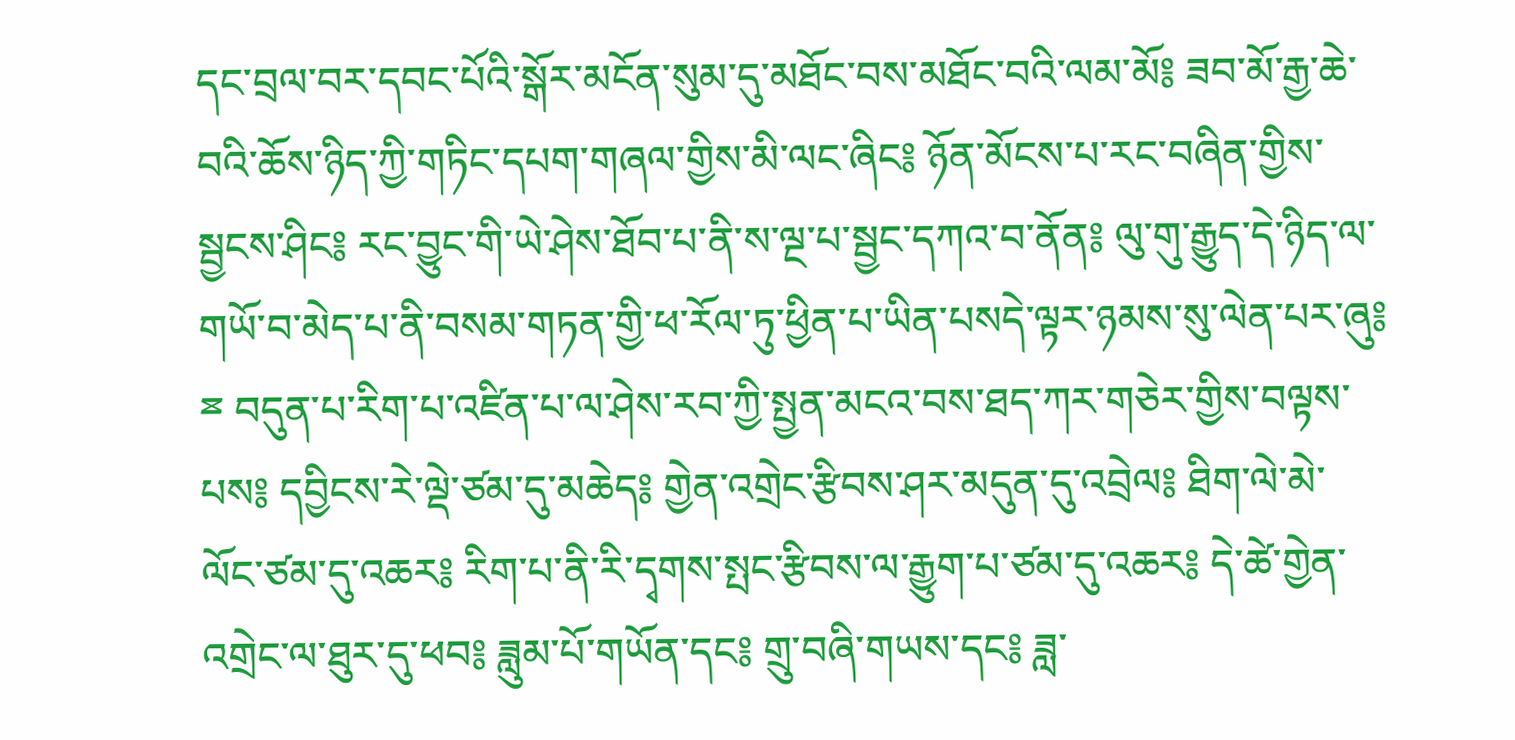དང་བྲལ་བར་དབང་པོའི་སྒོར་མངོན་སུམ་དུ་མཐོང་བས་མཐོང་བའི་ལམ་མོ༔ ཟབ་མོ་རྒྱ་ཆེ་བའི་ཆོས་ཉིད་ཀྱི་གཏིང་དཔག་གཞལ་གྱིས་མི་ལང་ཞིང༔ ཉོན་མོངས་པ་རང་བཞིན་གྱིས་སྦྱངས་ཤིང༔ རང་བྱུང་གི་ཡེ་ཤེས་ཐོབ་པ་ནི་ས་ལྔ་པ་སྦྱང་དཀའ་བ་ནོན༔ ལུ་གུ་རྒྱུད་དེ་ཉིད་ལ་གཡོ་བ་མེད་པ་ནི་བསམ་གཏན་གྱི་ཕ་རོལ་ཏུ་ཕྱིན་པ་ཡིན་པསདེ་ལྟར་ཉམས་སུ་ལེན་པར་ཞུ༔ ྈ བདུན་པ་རིག་པ་འཛིན་པ་ལ་ཤེས་རབ་ཀྱི་སྤྱན་མངའ་བས་ཐད་ཀར་གཅེར་གྱིས་བལྟས་པས༔ དབྱིངས་རེ་ལྡེ་ཙམ་དུ་མཆེད༔ གྱེན་འགྲེང་རྩིབས་ཤར་མདུན་དུ་འབྲེལ༔ ཐིག་ལེ་མེ་ལོང་ཙམ་དུ་འཆར༔ རིག་པ་ནི་རི་དྭགས་སྤང་རྩིབས་ལ་རྒྱུག་པ་ཙམ་དུ་འཆར༔ དེ་ཚེ་གྱེན་འགྲེང་ལ་ཐུར་དུ་ཕབ༔ ཟླུམ་པོ་གཡོན་དང༔ གྲུ་བཞི་གཡས་དང༔ ཟླ་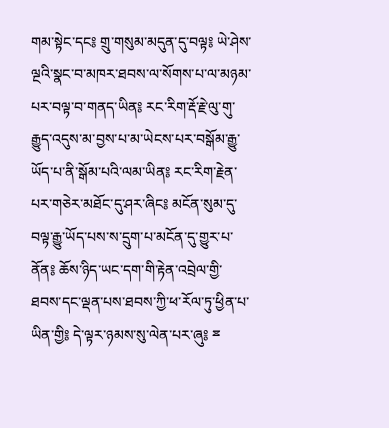གམ་སྟེང་དང༔ གྲུ་གསུམ་མདུན་དུ་བལྟ༔ ཡེ་ཤེས་ལྔའི་སྣང་བ་མཁར་ཐབས་ལ་སོགས་པ་ལ་མཉམ་པར་བལྟ་བ་གནད་ཡིན༔ རང་རིག་རྡོ་རྗེ་ལུ་གུ་རྒྱུད་འདུས་མ་བྱས་པ་མ་ཡེངས་པར་བསྒོམ་རྒྱུ་ཡོད་པ་ནི་སྒོམ་པའི་ལམ་ཡིན༔ རང་རིག་རྗེན་པར་གཅེར་མཐོང་དུ་ཤར་ཞིང༔ མངོན་སུམ་དུ་བལྟ་རྒྱུ་ཡོད་པས་ས་དྲུག་པ་མངོན་དུ་གྱུར་པ་ནོན༔ ཆོས་ཉིད་ཡང་དག་གི་རྟེན་འབྲེལ་གྱི་ཐབས་དང་ལྡན་པས་ཐབས་ཀྱི་ཕ་རོལ་ཏུ་ཕྱིན་པ་ཡིན་གྱི༔ དེ་ལྟར་ཉམས་སུ་ལེན་པར་ཞུ༔ ྈ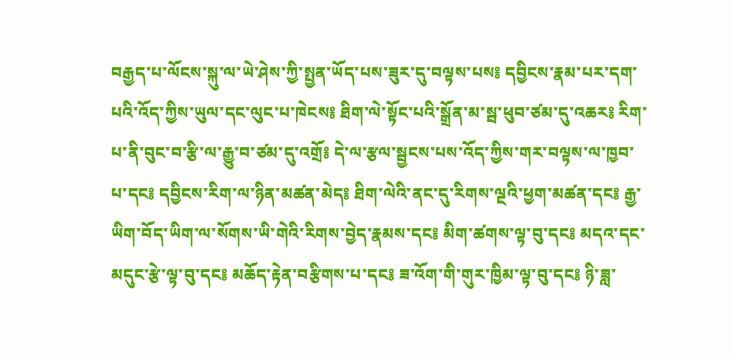བརྒྱད་པ་ལོངས་སྐུ་ལ་ཡེ་ཤེས་ཀྱི་སྤྱན་ཡོད་པས་ཟུར་དུ་བལྟས་པས༔ དབྱིངས་རྣམ་པར་དག་པའི་འོད་ཀྱིས་ཡུལ་དང་ལུང་པ་ཁེངས༔ ཐིག་ལེ་སྟོང་པའི་སྒྲོན་མ་སྦ་ཕུབ་ཙམ་དུ་འཆར༔ རིག་པ་ནི་བུང་བ་རྩི་ལ་རྒྱུ་བ་ཙམ་དུ་འགྲོ༔ དེ་ལ་རྩལ་སྦྱངས་པས་འོད་ཀྱིས་གར་བལྟས་ལ་ཁྱབ་པ་དང༔ དབྱིངས་རིག་ལ་ཉིན་མཚན་མེད༔ ཐིག་ལེའི་ནང་དུ་རིགས་ལྔའི་ཕྱག་མཚན་དང༔ རྒྱ་ཡིག་བོད་ཡིག་ལ་སོགས་ཡི་གེའི་རིགས་བྱེད་རྣམས་དང༔ མིག་ཚགས་ལྟ་བུ་དང༔ མདའ་དང་མདུང་རྩེ་ལྟ་བུ་དང༔ མཆོད་རྟེན་བརྩིགས་པ་དང༔ ཟ་འོག་གི་གུར་ཁྱིམ་ལྟ་བུ་དང༔ ཉི་ཟླ་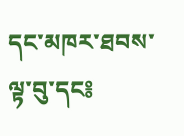དང་མཁར་ཐབས་ལྟ་བུ་དང༔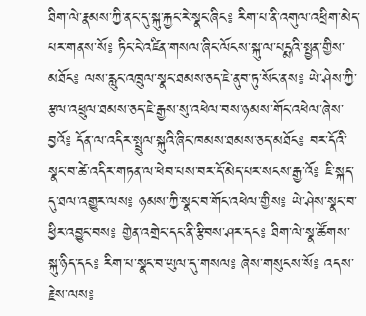ཐིག་ལེ་རྣམས་ཀྱི་ནང་དུ་སྐུ་རྐྱང་རེ་སྣང་ཞིང༔ རིག་པ་ནི་འགུལ་འཕྲིག་མེད་པར་གནས་སོ༔ ཏིང་ངེ་འཛིན་གསལ་ཞིང་ལོངས་སྐུ་ལ་པདྨའི་སྤྱན་གྱིས་མཐོང༔ ལས་རླུང་འཁྲུལ་སྣང་ཐམས་ཅད་ཇེ་ནུབ་ཏུ་སོང་ནས༔ ཡེ་ཤེས་ཀྱི་རྩལ་འཕྲུལ་ཐམས་ཅད་ཇེ་རྒྱས་སུ་འཕེལ་བས་ཉམས་གོང་འཕེལ་ཞེས་བྱའོ༔ དོན་ལ་འདིར་སྤྲུལ་སྐུའི་ཞིང་ཁམས་ཐམས་ཅད་མཐོང༔ བར་དོའི་སྣང་བ་ཚེ་འདིར་གཏན་ལ་ཕེབ་པས་བར་དོ་མེད་པར་སངས་རྒྱ་འོ༔ ཇི་སྐད་དུ་ཐལ་འགྱུར་ལས༔ ཉམས་ཀྱི་སྣང་བ་གོང་འཕེལ་གྱིས༔ ཡེ་ཤེས་སྣང་བ་ཕྱིར་འབྱུང་བས༔ གྱེན་འགྲེང་དང་ནི་རྩིབས་ཤར་དང༔ ཐིག་ལེ་སྣ་ཚོགས་སྐུ་ཉིད་དང༔ རིག་པ་སྣང་བ་ཡུལ་དུ་གསལ༔ ཞེས་གསུངས་སོ༔ འདས་རྗེས་ལས༔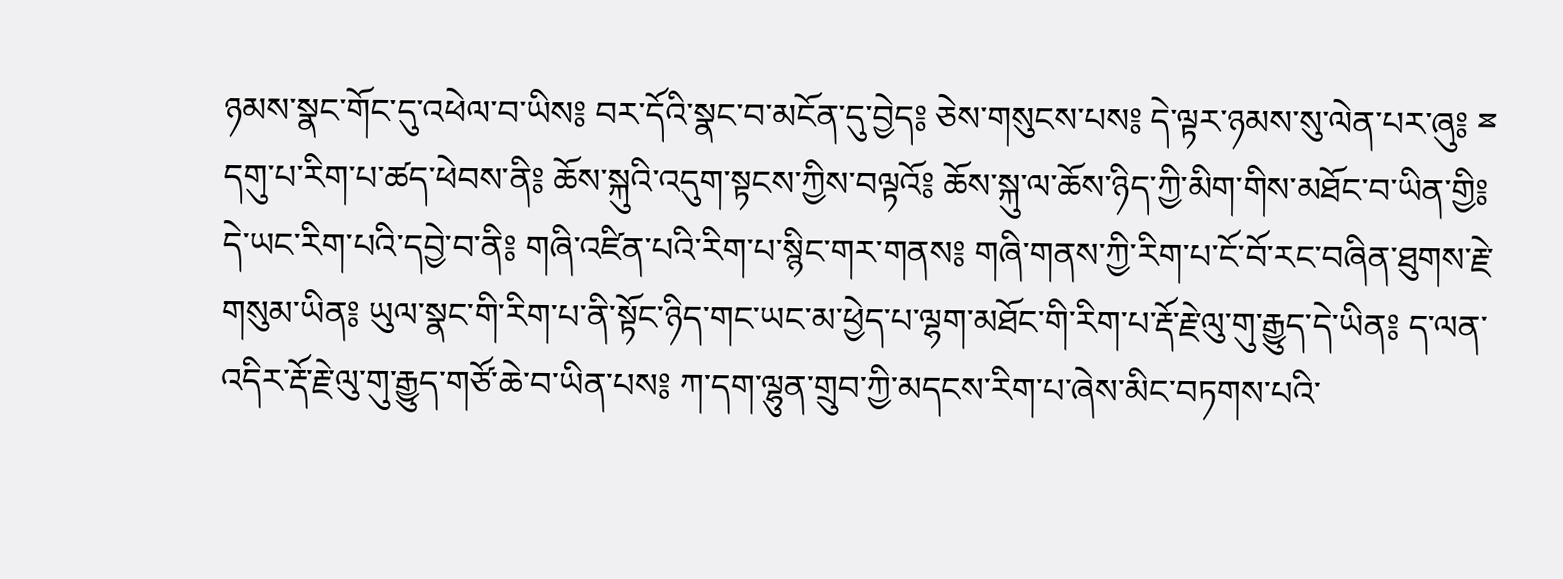ཉམས་སྣང་གོང་དུ་འཕེལ་བ་ཡིས༔ བར་དོའི་སྣང་བ་མངོན་དུ་བྱེད༔ ཅེས་གསུངས་པས༔ དེ་ལྟར་ཉམས་སུ་ལེན་པར་ཞུ༔ ྈ དགུ་པ་རིག་པ་ཚད་ཕེབས་ནི༔ ཆོས་སྐུའི་འདུག་སྟངས་ཀྱིས་བལྟའོ༔ ཆོས་སྐུ་ལ་ཆོས་ཉིད་ཀྱི་མིག་གིས་མཐོང་བ་ཡིན་གྱི༔ དེ་ཡང་རིག་པའི་དབྱེ་བ་ནི༔ གཞི་འཛིན་པའི་རིག་པ་སྙིང་གར་གནས༔ གཞི་གནས་ཀྱི་རིག་པ་ངོ་བོ་རང་བཞིན་ཐུགས་རྗེ་གསུམ་ཡིན༔ ཡུལ་སྣང་གི་རིག་པ་ནི་སྟོང་ཉིད་གང་ཡང་མ་ཕྱེད་པ་ལྷག་མཐོང་གི་རིག་པ་རྡོ་རྗེ་ལུ་གུ་རྒྱུད་དེ་ཡིན༔ ད་ལན་འདིར་རྡོ་རྗེ་ལུ་གུ་རྒྱུད་གཙོ་ཆེ་བ་ཡིན་པས༔ ཀ་དག་ལྷུན་གྲུབ་ཀྱི་མདངས་རིག་པ་ཞེས་མིང་བཏགས་པའི་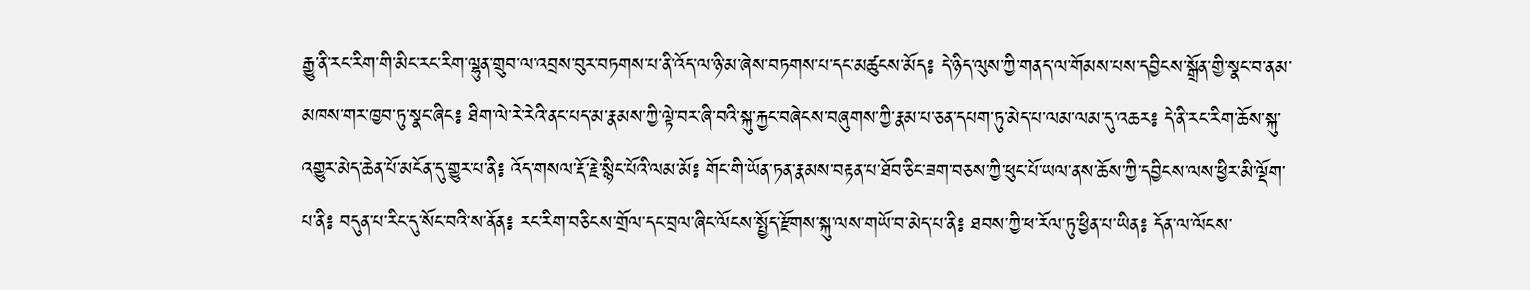རྒྱུ་ནི་རང་རིག་གི་མིང་རང་རིག་ལྷུན་གྲུབ་ལ་འབྲས་བུར་བཏགས་པ་ནི་འོད་ལ་ཉི་མ་ཞེས་བཏགས་པ་དང་མཚུངས་མོད༔ དེ་ཉིད་ལུས་ཀྱི་གནད་ལ་གོམས་པས་དབྱིངས་སྒྲོན་གྱི་སྣང་བ་ནམ་མཁས་གར་ཁྱབ་ཏུ་སྣང་ཞིང༔ ཐིག་ལེ་རེ་རེའི་ནང་པད་མ་རྣམས་ཀྱི་ལྟེ་བར་ཞི་བའི་སྐུ་རྐྱང་བཞེངས་བཞུགས་ཀྱི་རྣམ་པ་ཅན་དཔག་ཏུ་མེད་པ་ལམ་ལམ་དུ་འཆར༔ དེ་ནི་རང་རིག་ཆོས་སྐུ་འགྱུར་མེད་ཆེན་པོ་མངོན་དུ་གྱུར་པ་ནི༔ འོད་གསལ་རྡོ་རྗེ་སྙིང་པོའི་ལམ་མོ༔ གོང་གི་ཡོན་ཏན་རྣམས་བརྟན་པ་ཐོབ་ཅིང་ཟག་བཅས་ཀྱི་ཕུང་པོ་ཡལ་ནས་ཆོས་ཀྱི་དབྱིངས་ལས་ཕྱིར་མི་ལྡོག་པ་ནི༔ བདུན་པ་རིང་དུ་སོང་བའི་ས་ནོན༔ རང་རིག་བཅིངས་གྲོལ་དང་བྲལ་ཞིང་ལོངས་སྤྱོད་རྫོགས་སྐུ་ལས་གཡོ་བ་མེད་པ་ནི༔ ཐབས་ཀྱི་ཕ་རོལ་ཏུ་ཕྱིན་པ་ཡིན༔ དོན་ལ་ལོངས་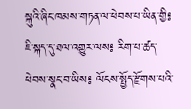སྐུའི་ཞིང་ཁམས་གཏན་ལ་ཕེབས་པ་ཡིན་གྱི༔ ཇི་སྐད་དུ་ཐལ་འགྱུར་ལས༔ རིག་པ་ཚད་ཕེབས་སྣང་བ་ཡིས༔ ལོངས་སྤྱོད་རྫོགས་པའི་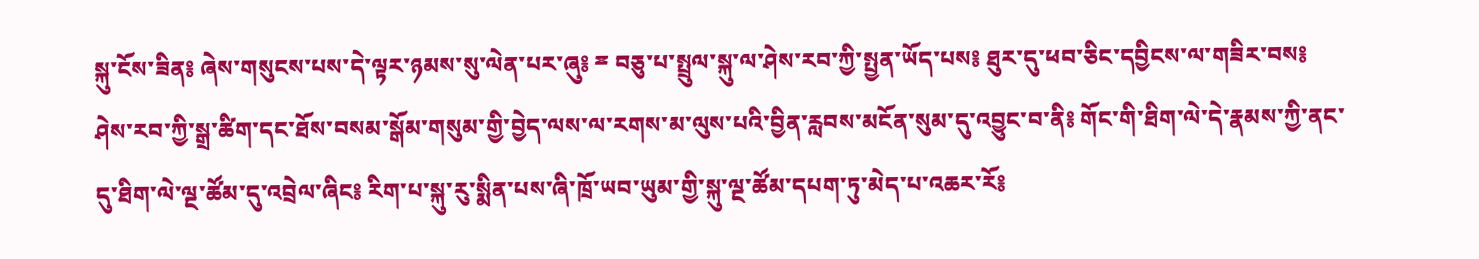སྐུ་ངོས་ཟིན༔ ཞེས་གསུངས་པས་དེ་ལྟར་ཉམས་སུ་ལེན་པར་ཞུ༔ ྈ བཅུ་པ་སྤྲུལ་སྐུ་ལ་ཤེས་རབ་ཀྱི་སྤྱན་ཡོད་པས༔ ཐུར་དུ་ཕབ་ཅིང་དབྱིངས་ལ་གཟིར་བས༔ ཤེས་རབ་ཀྱི་སྒྲ་ཚིག་དང་ཐོས་བསམ་སྒོམ་གསུམ་གྱི་བྱེད་ལས་ལ་རགས་མ་ལུས་པའི་བྱིན་རླབས་མངོན་སུམ་དུ་འབྱུང་བ་ནི༔ གོང་གི་ཐིག་ལེ་དེ་རྣམས་ཀྱི་ནང་དུ་ཐིག་ལེ་ལྔ་ཚོམ་དུ་འབྲེལ་ཞིང༔ རིག་པ་སྐུ་རུ་སྨིན་པས་ཞི་ཁྲོ་ཡབ་ཡུམ་གྱི་སྐུ་ལྔ་ཚོམ་དཔག་ཏུ་མེད་པ་འཆར་རོ༔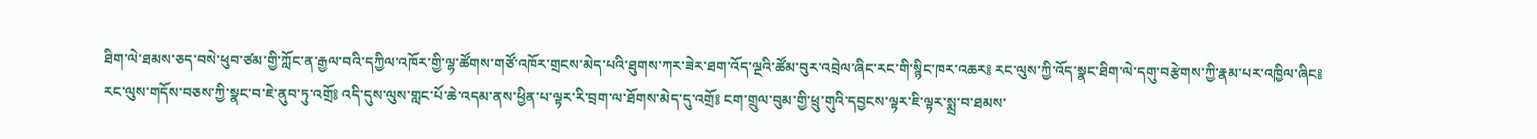ཐིག་ལེ་ཐམས་ཅད་བསེ་ཕུབ་ཙམ་གྱི་ཀློང་ན་རྒྱལ་བའི་དཀྱིལ་འཁོར་གྱི་ལྷ་ཚོགས་གཙོ་འཁོར་གྲངས་མེད་པའི་ཐུགས་ཀར་ཟེར་ཐག་འོད་ལྔའི་ཚོམ་བུར་འབྲེལ་ཞིང་རང་གི་སྙིང་ཁར་འཆར༔ རང་ལུས་ཀྱི་འོད་སྣང་ཐིག་ལེ་དགུ་བརྩེགས་ཀྱི་རྣམ་པར་འཁྱིལ་ཞིང༔ རང་ལུས་གདོས་བཅས་ཀྱི་སྣང་བ་ཇེ་ནུབ་ཏུ་འགྲོ༔ འདི་དུས་ལུས་གླང་པོ་ཆེ་འདམ་ནས་ཕྱིན་པ་ལྟར་རི་བྲག་ལ་ཐོགས་མེད་དུ་འགྲོ༔ ངག་གྲུལ་བུམ་གྱི་ཕྲུ་གུའི་དབྱངས་ལྟར་ཇི་ལྟར་སྨྲ་བ་ཐམས་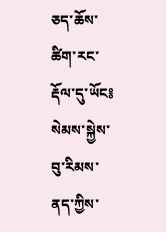ཅད་ཆོས་ཚིག་རང་རྡོལ་དུ་ཡོང༔ སེམས་སྐྱེས་བུ་རིམས་ནད་ཀྱིས་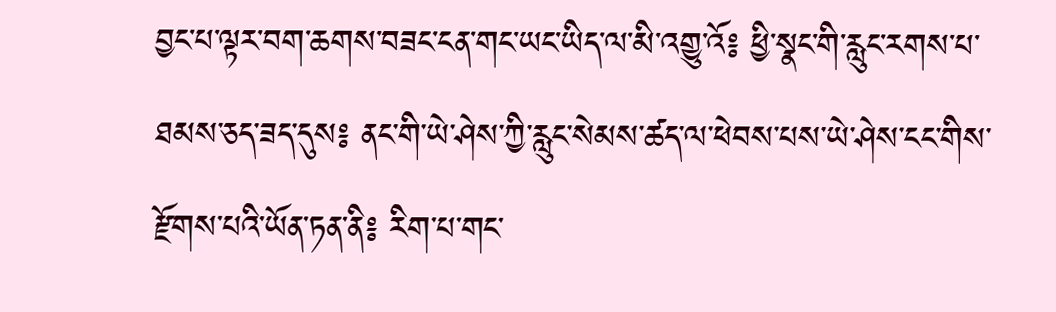བྱང་པ་ལྟར་བག་ཆགས་བཟང་ངན་གང་ཡང་ཡིད་ལ་མི་འགྱུ་འོ༔ ཕྱི་སྣང་གི་རླུང་རགས་པ་ཐམས་ཅད་ཟད་དུས༔ ནང་གི་ཡེ་ཤེས་ཀྱི་རླུང་སེམས་ཚད་ལ་ཕེབས་པས་ཡེ་ཤེས་ངང་གིས་རྫོགས་པའི་ཡོན་ཏན་ནི༔ རིག་པ་གང་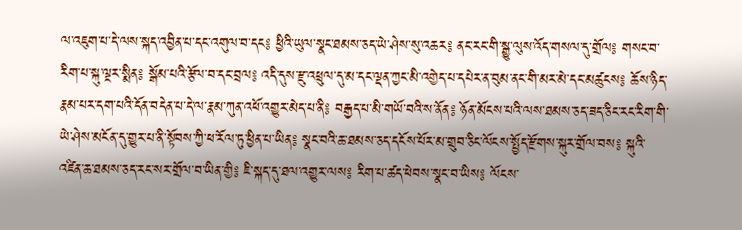ལ་འཇུག་པ་དེ་ལས་སྐད་འབྱིན་པ་དང་འགུལ་བ་དང༔ ཕྱིའི་ཡུལ་སྣང་ཐམས་ཅད་ཡེ་ཤེས་སུ་འཆར༔ ནང་རང་གི་སྒྱུ་ལུས་འོད་གསལ་དུ་གྲོལ༔ གསང་བ་རིག་པ་སྐུ་ལྔར་སྨིན༔ སྒོམ་པའི་རྩོལ་བ་དང་བྲལ༔ འདི་དུས་རྫུ་འཕྲུལ་དུ་མ་དང་ལྡན་ཀྱང་མི་འགྱེད་པ་དཔེར་ན་བུམ་ནང་གི་མར་མེ་དང་མཚུངས༔ ཆོས་ཉིད་རྣམ་པར་དག་པའི་དོན་བདེན་པ་དེ་ལ་རྣམ་ཀུན་འཕོ་འགྱུར་མེད་པ་ནི༔ བརྒྱད་པ་མི་གཡོ་བའི་ས་ནོན༔ ཉོན་མོངས་པའི་ལས་ཐམས་ཅད་ཟད་ཅིང་རང་རིག་གི་ཡེ་ཤེས་མངོན་དུ་གྱུར་པ་ནི་སྟོབས་ཀྱི་ཕ་རོལ་ཏུ་ཕྱིན་པ་ཡིན༔ སྣང་བའི་ཆ་ཐམས་ཅད་དངོས་པོར་མ་གྲུབ་ཅིང་ལོངས་སྤྱོད་རྫོགས་སྐུར་གྲོལ་བས༔ སྐུའི་འཛིན་ཆ་ཐམས་ཅད་རང་སར་གྲོལ་བ་ཡིན་གྱི༔ ཇི་སྐད་དུ་ཐལ་འགྱུར་ལས༔ རིག་པ་ཚད་ཕེབས་སྣང་བ་ཡིས༔ ལོངས་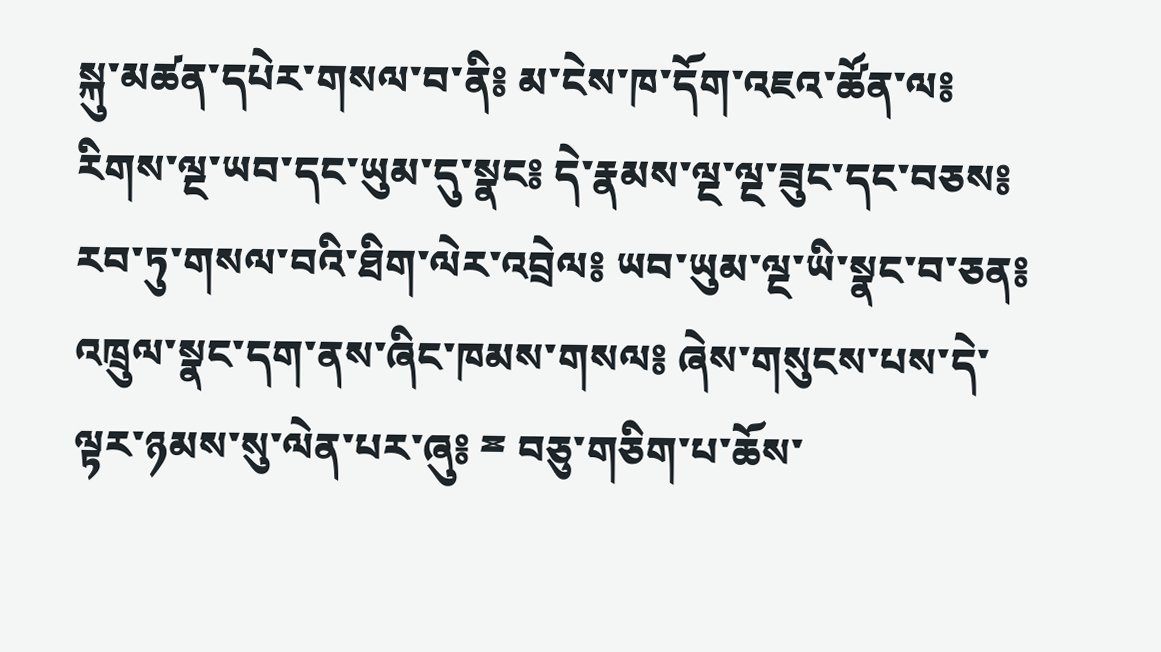སྐུ་མཚན་དཔེར་གསལ་བ་ནི༔ མ་ངེས་ཁ་དོག་འཇའ་ཚོན་ལ༔ རིགས་ལྔ་ཡབ་དང་ཡུམ་དུ་སྣང༔ དེ་རྣམས་ལྔ་ལྔ་ཟུང་དང་བཅས༔ རབ་ཏུ་གསལ་བའི་ཐིག་ལེར་འབྲེལ༔ ཡབ་ཡུམ་ལྔ་ཡི་སྣང་བ་ཅན༔ འཁྲུལ་སྣང་དག་ནས་ཞིང་ཁམས་གསལ༔ ཞེས་གསུངས་པས་དེ་ལྟར་ཉམས་སུ་ལེན་པར་ཞུ༔ ྈ བཅུ་གཅིག་པ་ཆོས་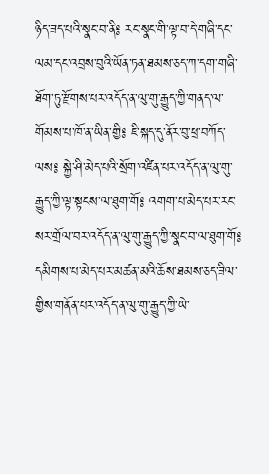ཉིད་ཟད་པའི་སྣང་བ་ནི༔ རང་སྣང་གི་ལྟ་བ་དེ་གཞི་དང་ལམ་དང་འབྲས་བུའི་ཡོན་ཏན་ཐམས་ཅད་ཀ་དག་གཞི་ཐོག་ཏུ་རྫོགས་པར་འདོད་ན་ལུ་གུ་རྒྱུད་ཀྱི་གནད་ལ་གོམས་པ་ཁོ་ན་ཡིན་གྱི༔ ཇི་སྐད་དུ་ནོར་བུ་ཕྲ་བཀོད་ལས༔ སྐྱེ་ཤི་མེད་པའི་སྲོག་འཛིན་པར་འདོད་ན་ལུ་གུ་རྒྱུད་ཀྱི་ལྟ་སྟངས་ལ་ཐུག་གོ༔ འགག་པ་མེད་པར་རང་སར་གྲོལ་བར་འདོད་ན་ལུ་གུ་རྒྱུད་ཀྱི་སྣང་བ་ལ་ཐུག་གོ༔ དམིགས་པ་མེད་པར་མཚན་མའི་ཆོས་ཐམས་ཅད་ཟིལ་གྱིས་གནོན་པར་འདོད་ན་ལུ་གུ་རྒྱུད་ཀྱི་ཡེ་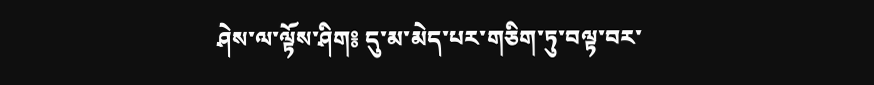ཤེས་ལ་ལྟོས་ཤིག༔ དུ་མ་མེད་པར་གཅིག་ཏུ་བལྟ་བར་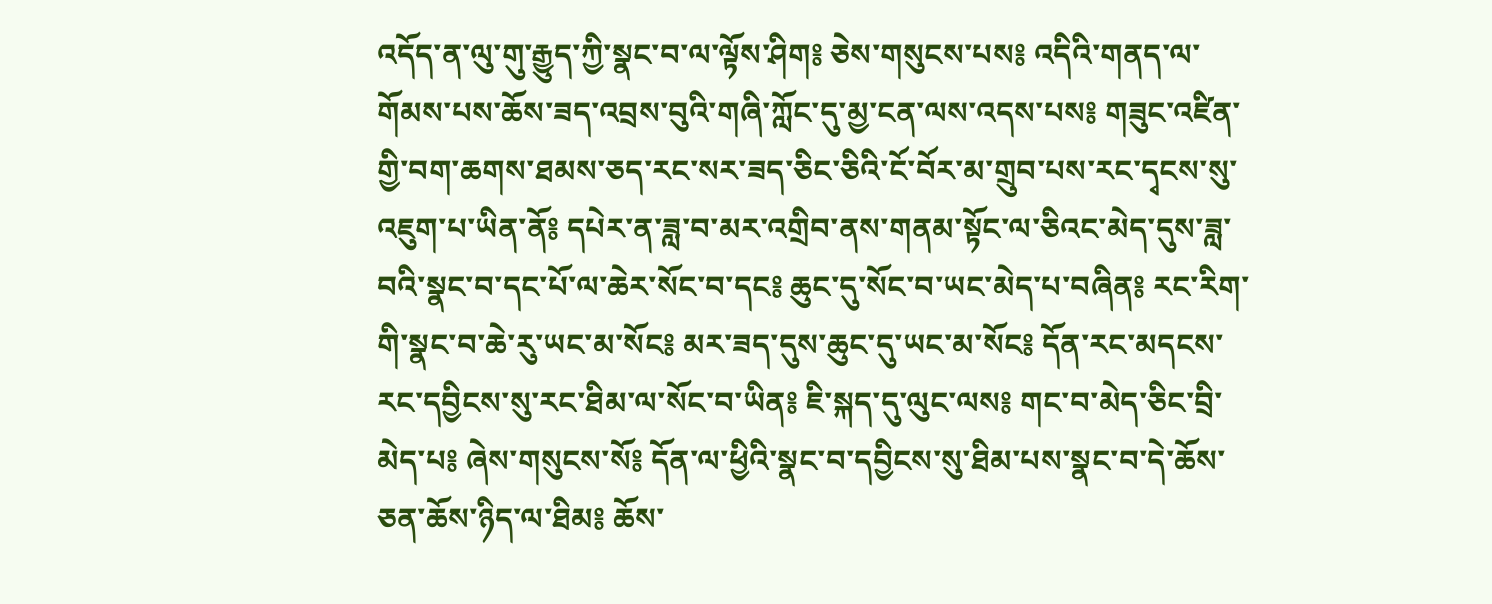འདོད་ན་ལུ་གུ་རྒྱུད་ཀྱི་སྣང་བ་ལ་ལྟོས་ཤིག༔ ཅེས་གསུངས་པས༔ འདིའི་གནད་ལ་གོམས་པས་ཆོས་ཟད་འབྲས་བུའི་གཞི་ཀློང་དུ་མྱ་ངན་ལས་འདས་པས༔ གཟུང་འཛིན་གྱི་བག་ཆགས་ཐམས་ཅད་རང་སར་ཟད་ཅིང་ཅིའི་ངོ་བོར་མ་གྲུབ་པས་རང་དྭངས་སུ་འཇུག་པ་ཡིན་ནོ༔ དཔེར་ན་ཟླ་བ་མར་འགྲིབ་ནས་གནམ་སྟོང་ལ་ཅིའང་མེད་དུས་ཟླ་བའི་སྣང་བ་དང་པོ་ལ་ཆེར་སོང་བ་དང༔ ཆུང་དུ་སོང་བ་ཡང་མེད་པ་བཞིན༔ རང་རིག་གི་སྣང་བ་ཆེ་རུ་ཡང་མ་སོང༔ མར་ཟད་དུས་ཆུང་དུ་ཡང་མ་སོང༔ དོན་རང་མདངས་རང་དབྱིངས་སུ་རང་ཐིམ་ལ་སོང་བ་ཡིན༔ ཇི་སྐད་དུ་ལུང་ལས༔ གང་བ་མེད་ཅིང་བྲི་མེད་པ༔ ཞེས་གསུངས་སོ༔ དོན་ལ་ཕྱིའི་སྣང་བ་དབྱིངས་སུ་ཐིམ་པས་སྣང་བ་དེ་ཆོས་ཅན་ཆོས་ཉིད་ལ་ཐིམ༔ ཆོས་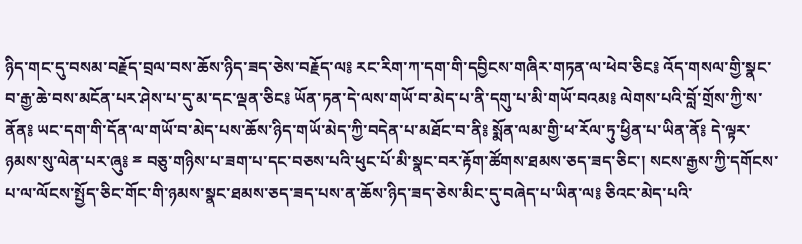ཉིད་གང་དུ་བསམ་བརྗོད་བྲལ་བས་ཆོས་ཉིད་ཟད་ཅེས་བརྗོད་ལ༔ རང་རིག་ཀ་དག་གི་དབྱིངས་གཞིར་གཏན་ལ་ཕེབ་ཅིང༔ འོད་གསལ་གྱི་སྣང་བ་རྒྱ་ཆེ་བས་མངོན་པར་ཤེས་པ་དུ་མ་དང་ལྡན་ཅིང༔ ཡོན་ཏན་དེ་ལས་གཡོ་བ་མེད་པ་ནི་དགུ་པ་མི་གཡོ་བའམ༔ ལེགས་པའི་བློ་གྲོས་ཀྱི་ས་ནོན༔ ཡང་དག་གི་དོན་ལ་གཡོ་བ་མེད་པས་ཆོས་ཉིད་གཡོ་མེད་ཀྱི་བདེན་པ་མཐོང་བ་ནི༔ སྨོན་ལམ་གྱི་ཕ་རོལ་ཏུ་ཕྱིན་པ་ཡིན་ནོ༔ དེ་ལྟར་ཉམས་སུ་ལེན་པར་ཞུ༔ ྈ བཅུ་གཉིས་པ་ཟག་པ་དང་བཅས་པའི་ཕུང་པོ་མི་སྣང་བར་རྟོག་ཚོགས་ཐམས་ཅད་ཟད་ཅིང་། སངས་རྒྱས་ཀྱི་དགོངས་པ་ལ་ལོངས་སྤྱོད་ཅིང་གོང་གི་ཉམས་སྣང་ཐམས་ཅད་ཟད་པས་ན་ཆོས་ཉིད་ཟད་ཅེས་མིང་དུ་བཞེད་པ་ཡིན་ལ༔ ཅིའང་མེད་པའི་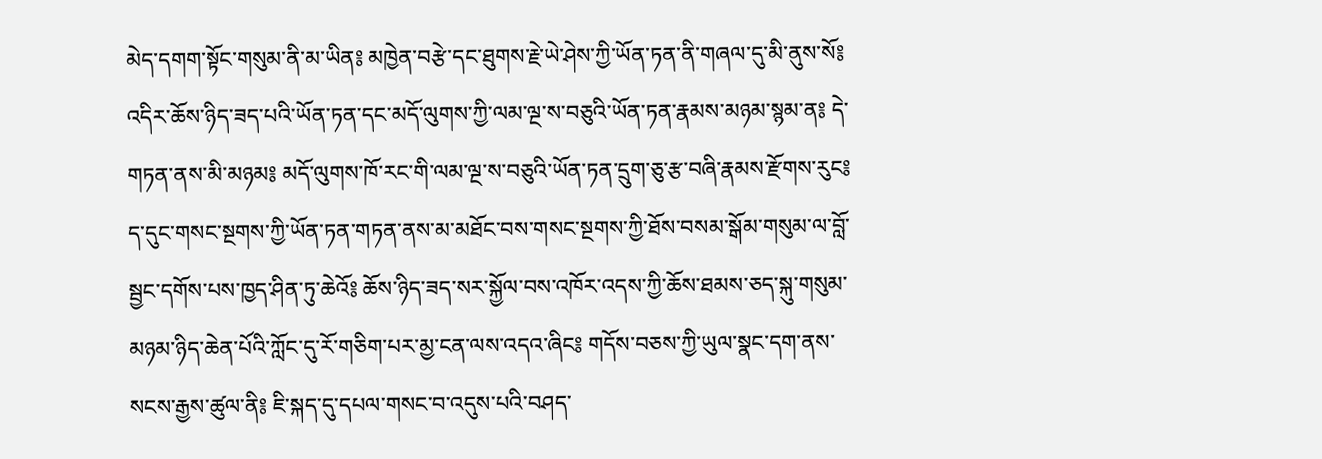མེད་དགག་སྟོང་གསུམ་ནི་མ་ཡིན༔ མཁྱེན་བརྩེ་དང་ཐུགས་རྗེ་ཡེ་ཤེས་ཀྱི་ཡོན་ཏན་ནི་གཞལ་དུ་མི་ནུས་སོ༔ འདིར་ཆོས་ཉིད་ཟད་པའི་ཡོན་ཏན་དང་མདོ་ལུགས་ཀྱི་ལམ་ལྔ་ས་བཅུའི་ཡོན་ཏན་རྣམས་མཉམ་སྙམ་ན༔ དེ་གཏན་ནས་མི་མཉམ༔ མདོ་ལུགས་ཁོ་རང་གི་ལམ་ལྔ་ས་བཅུའི་ཡོན་ཏན་དྲུག་ཅུ་རྩ་བཞི་རྣམས་རྫོགས་རུང༔ ད་དུང་གསང་སྔགས་ཀྱི་ཡོན་ཏན་གཏན་ནས་མ་མཐོང་བས་གསང་སྔགས་ཀྱི་ཐོས་བསམ་སྒོམ་གསུམ་ལ་བློ་སྦྱང་དགོས་པས་ཁྱད་ཤིན་ཏུ་ཆེའོ༔ ཆོས་ཉིད་ཟད་སར་སྐྱོལ་བས་འཁོར་འདས་ཀྱི་ཆོས་ཐམས་ཅད་སྐུ་གསུམ་མཉམ་ཉིད་ཆེན་པོའི་ཀློང་དུ་རོ་གཅིག་པར་མྱ་ངན་ལས་འདའ་ཞིང༔ གདོས་བཅས་ཀྱི་ཡུལ་སྣང་དག་ནས་སངས་རྒྱས་ཚུལ་ནི༔ ཇི་སྐད་དུ་དཔལ་གསང་བ་འདུས་པའི་བཤད་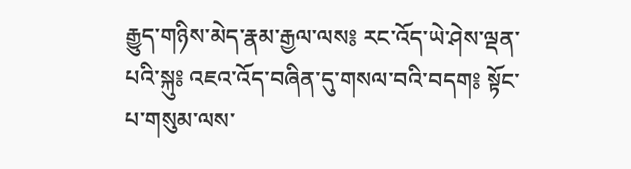རྒྱུད་གཉིས་མེད་རྣམ་རྒྱལ་ལས༔ རང་འོད་ཡེ་ཤེས་ལྡན་པའི་སྐུ༔ འཇའ་འོད་བཞིན་དུ་གསལ་བའི་བདག༔ སྟོང་པ་གསུམ་ལས་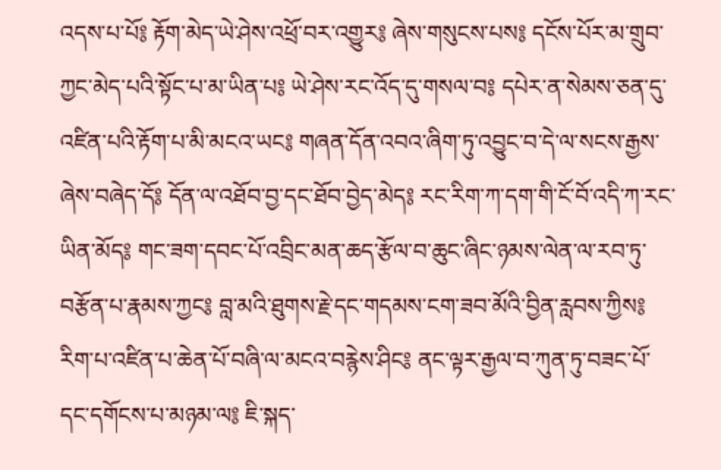འདས་པ་པོ༔ རྟོག་མེད་ཡེ་ཤེས་འཕྲོ་བར་འགྱུར༔ ཞེས་གསུངས་པས༔ དངོས་པོར་མ་གྲུབ་ཀྱང་མེད་པའི་སྟོང་པ་མ་ཡིན་པ༔ ཡེ་ཤེས་རང་འོད་དུ་གསལ་བ༔ དཔེར་ན་སེམས་ཅན་དུ་འཛིན་པའི་རྟོག་པ་མི་མངའ་ཡང༔ གཞན་དོན་འབའ་ཞིག་ཏུ་འབྱུང་བ་དེ་ལ་སངས་རྒྱས་ཞེས་བཞེད་དོ༔ དོན་ལ་འཐོབ་བྱ་དང་ཐོབ་བྱེད་མེད༔ རང་རིག་ཀ་དག་གི་ངོ་བོ་འདི་ཀ་རང་ཡིན་མོད༔ གང་ཟག་དབང་པོ་འབྲིང་མན་ཆད་རྩོལ་བ་ཆུང་ཞིང་ཉམས་ལེན་ལ་རབ་ཏུ་བརྩོན་པ་རྣམས་ཀྱང༔ བླ་མའི་ཐུགས་རྗེ་དང་གདམས་ངག་ཟབ་མོའི་བྱིན་རླབས་ཀྱིས༔ རིག་པ་འཛིན་པ་ཆེན་པོ་བཞི་ལ་མངའ་བརྙེས་ཤིང༔ ནང་ལྟར་རྒྱལ་བ་ཀུན་ཏུ་བཟང་པོ་དང་དགོངས་པ་མཉམ་ལ༔ ཇི་སྐད་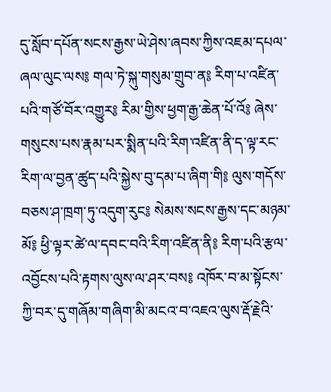དུ་སློབ་དཔོན་སངས་རྒྱས་ཡེ་ཤེས་ཞབས་ཀྱིས་འཇམ་དཔལ་ཞལ་ལུང་ལས༔ གལ་ཏེ་སྐུ་གསུམ་གྲུབ་ན༔ རིག་པ་འཛིན་པའི་གཙོ་བོར་འགྱུར༔ རིམ་གྱིས་ཕྱག་རྒྱ་ཆེན་པོ་འོ༔ ཞེས་གསུངས་པས་རྣམ་པར་སྨིན་པའི་རིག་འཛིན་ནི་ད་ལྟ་རང་རིག་ལ་བྱན་ཚུད་པའི་སྐྱེས་བུ་དམ་པ་ཞིག་གི༔ ལུས་གདོས་བཅས་ཤ་ཁྲག་ཏུ་འདུག་རུང༔ སེམས་སངས་རྒྱས་དང་མཉམ་མོ༔ ཕྱི་ལྟར་ཚེ་ལ་དབང་བའི་རིག་འཛིན་ནི༔ རིག་པའི་རྩལ་འབྱོངས་པའི་རྟགས་ལུས་ལ་ཤར་བས༔ འཁོར་བ་མ་སྟོངས་ཀྱི་བར་དུ་གཞོམ་གཞིག་མི་མངའ་བ་འཇའ་ལུས་རྡོ་རྗེའི་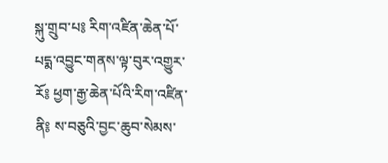སྐུ་གྲུབ་པ༔ རིག་འཛིན་ཆེན་པོ་པདྨ་འབྱུང་གནས་ལྟ་བུར་འགྱུར་རོ༔ ཕྱག་རྒྱ་ཆེན་པོའི་རིག་འཛིན་ནི༔ ས་བཅུའི་བྱང་ཆུབ་སེམས་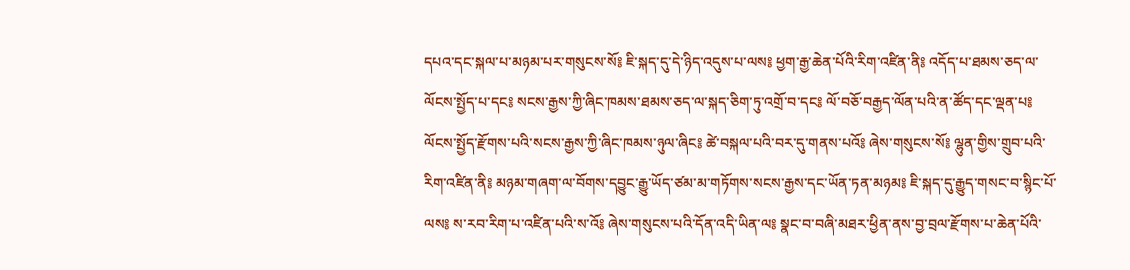དཔའ་དང་སྐལ་པ་མཉམ་པར་གསུངས་སོ༔ ཇི་སྐད་དུ་དེ་ཉིད་འདུས་པ་ལས༔ ཕྱག་རྒྱ་ཆེན་པོའི་རིག་འཛིན་ནི༔ འདོད་པ་ཐམས་ཅད་ལ་ལོངས་སྤྱོད་པ་དང༔ སངས་རྒྱས་ཀྱི་ཞིང་ཁམས་ཐམས་ཅད་ལ་སྐད་ཅིག་ཏུ་འགྲོ་བ་དང༔ ལོ་བཅོ་བརྒྱད་ལོན་པའི་ན་ཚོད་དང་ལྡན་པ༔ ལོངས་སྤྱོད་རྫོགས་པའི་སངས་རྒྱས་ཀྱི་ཞིང་ཁམས་ཉུལ་ཞིང༔ ཚེ་བསྐལ་པའི་བར་དུ་གནས་པའོ༔ ཞེས་གསུངས་སོ༔ ལྷུན་གྱིས་གྲུབ་པའི་རིག་འཛིན་ནི༔ མཉམ་གཞག་ལ་བོགས་དབྱུང་རྒྱུ་ཡོད་ཙམ་མ་གཏོགས་སངས་རྒྱས་དང་ཡོན་ཏན་མཉམ༔ ཇི་སྐད་དུ་རྒྱུད་གསང་བ་སྙིང་པོ་ལས༔ ས་རབ་རིག་པ་འཛིན་པའི་ས་འོ༔ ཞེས་གསུངས་པའི་དོན་འདི་ཡིན་ལ༔ སྣང་བ་བཞི་མཐར་ཕྱིན་ནས་བྱ་བྲལ་རྫོགས་པ་ཆེན་པོའི་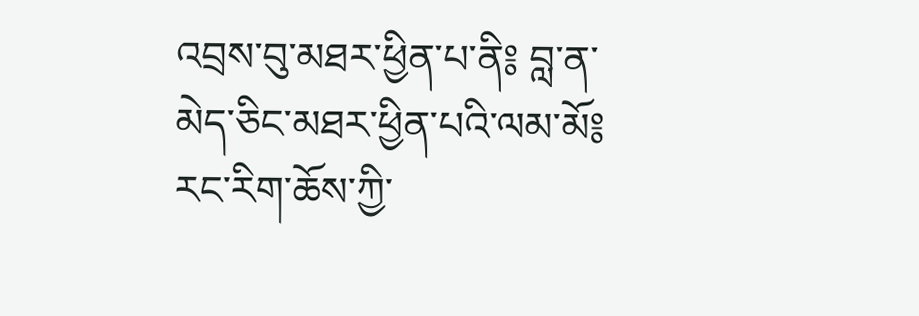འབྲས་བུ་མཐར་ཕྱིན་པ་ནི༔ བླ་ན་མེད་ཅིང་མཐར་ཕྱིན་པའི་ལམ་མོ༔ རང་རིག་ཆོས་ཀྱི་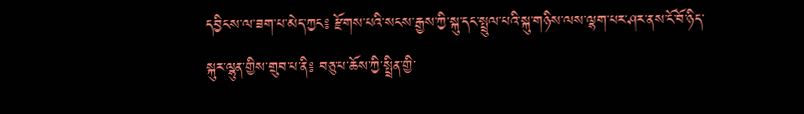དབྱིངས་ལ་ཟག་པ་མེད་ཀྱང༔ རྫོགས་པའི་སངས་རྒྱས་ཀྱི་སྐུ་དང་སྤྲུལ་པའི་སྐུ་གཉིས་ལས་ལྷག་པར་ཤར་ནས་ངོ་བོ་ཉིད་སྐུར་ལྷུན་གྱིས་གྲུབ་པ་ནི༔ བཅུ་པ་ཆོས་ཀྱི་སྤྲིན་གྱི་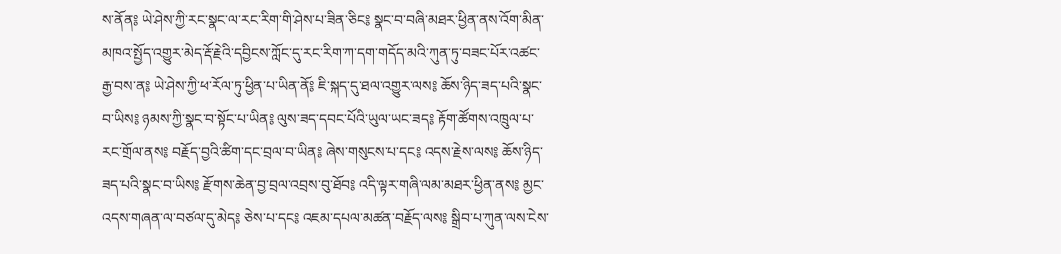ས་ནོན༔ ཡེ་ཤེས་ཀྱི་རང་སྣང་ལ་རང་རིག་གི་ཤེས་པ་ཟིན་ཅིང༔ སྣང་བ་བཞི་མཐར་ཕྱིན་ནས་འོག་མིན་མཁའ་སྤྱོད་འགྱུར་མེད་རྡོ་རྗེའི་དབྱིངས་ཀློང་དུ་རང་རིག་ཀ་དག་གདོད་མའི་ཀུན་ཏུ་བཟང་པོར་འཚང་རྒྱ་བས་ན༔ ཡེ་ཤེས་ཀྱི་ཕ་རོལ་ཏུ་ཕྱིན་པ་ཡིན་ནོ༔ ཇི་སྐད་དུ་ཐལ་འགྱུར་ལས༔ ཆོས་ཉིད་ཟད་པའི་སྣང་བ་ཡིས༔ ཉམས་ཀྱི་སྣང་བ་སྟོང་པ་ཡིན༔ ལུས་ཟད་དབང་པོའི་ཡུལ་ཡང་ཟད༔ རྟོག་ཚོགས་འཁྲུལ་པ་རང་གྲོལ་ནས༔ བརྗོད་བྱའི་ཚིག་དང་བྲལ་བ་ཡིན༔ ཞེས་གསུངས་པ་དང༔ འདས་རྗེས་ལས༔ ཆོས་ཉིད་ཟད་པའི་སྣང་བ་ཡིས༔ རྫོགས་ཆེན་བྱ་བྲལ་འབྲས་བུ་ཐོབ༔ འདི་ལྟར་གཞི་ལམ་མཐར་ཕྱིན་ནས༔ མྱང་འདས་གཞན་ལ་བཙལ་དུ་མེད༔ ཅེས་པ་དང༔ འཇམ་དཔལ་མཚན་བརྗོད་ལས༔ སྒྲིབ་པ་ཀུན་ལས་ངེས་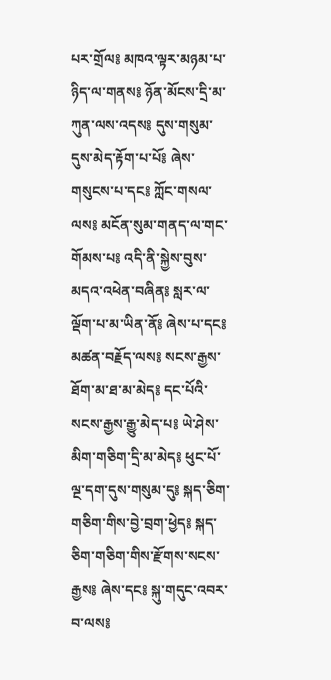པར་གྲོལ༔ མཁའ་ལྟར་མཉམ་པ་ཉིད་ལ་གནས༔ ཉོན་མོངས་དྲི་མ་ཀུན་ལས་འདས༔ དུས་གསུམ་དུས་མེད་རྟོག་པ་པོ༔ ཞེས་གསུངས་པ་དང༔ ཀློང་གསལ་ལས༔ མངོན་སུམ་གནད་ལ་གང་གོམས་པ༔ འདི་ནི་སྐྱེས་བུས་མདའ་འཕེན་བཞིན༔ སླར་ལ་ལྡོག་པ་མ་ཡིན་ནོ༔ ཞེས་པ་དང༔ མཚན་བརྗོད་ལས༔ སངས་རྒྱས་ཐོག་མ་ཐ་མ་མེད༔ དང་པོའི་སངས་རྒྱས་རྒྱུ་མེད་པ༔ ཡེ་ཤེས་མིག་གཅིག་དྲི་མ་མེད༔ ཕུང་པོ་ལྔ་དག་དུས་གསུམ་དུ༔ སྐད་ཅིག་གཅིག་གིས་བྱེ་བྲག་ཕྱེད༔ སྐད་ཅིག་གཅིག་གིས་རྫོགས་སངས་རྒྱས༔ ཞེས་དང༔ སྐུ་གདུང་འབར་བ་ལས༔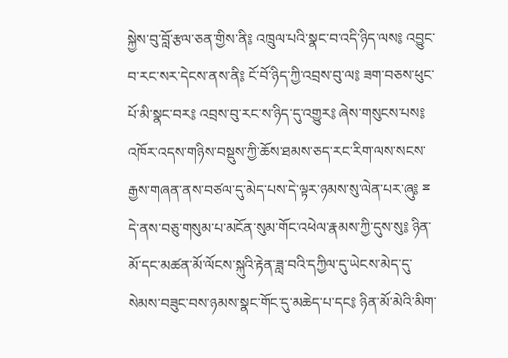སྐྱེས་བུ་བློ་རྩལ་ཅན་གྱིས་ནི༔ འཁྲུལ་པའི་སྣང་བ་འདི་ཉིད་ལས༔ འབྱུང་བ་རང་སར་དེངས་ནས་ནི༔ ངོ་བོ་ཉིད་ཀྱི་འབྲས་བུ་ལ༔ ཟག་བཅས་ཕུང་པོ་མི་སྣང་བར༔ འབྲས་བུ་རང་ས་ཉིད་དུ་འགྱུར༔ ཞེས་གསུངས་པས༔ འཁོར་འདས་གཉིས་བསྡུས་ཀྱི་ཆོས་ཐམས་ཅད་རང་རིག་ལས་སངས་རྒྱས་གཞན་ནས་བཙལ་དུ་མེད་པས་དེ་ལྟར་ཉམས་སུ་ལེན་པར་ཞུ༔ ྈ དེ་ནས་བཅུ་གསུམ་པ་མངོན་སུམ་གོང་འཕེལ་རྣམས་ཀྱི་དུས་སུ༔ ཉིན་མོ་དང་མཚན་མོ་ལོངས་སྐུའི་རྟེན་ཟླ་བའི་དཀྱིལ་དུ་ཡེངས་མེད་དུ་སེམས་བཟུང་བས་ཉམས་སྣང་གོང་དུ་མཆེད་པ་དང༔ ཉིན་མོ་མེའི་མིག་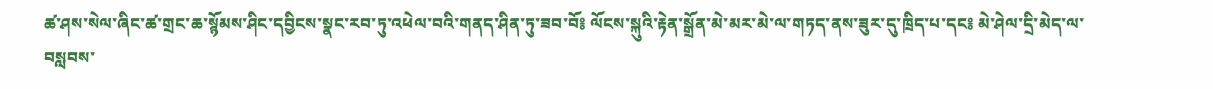ཚ་ཤས་སེལ་ཞིང་ཚ་གྲང་ཆ་སྙོམས་ཤིང་དབྱིངས་སྣང་རབ་ཏུ་འཕེལ་བའི་གནད་ཤིན་ཏུ་ཟབ་བོ༔ ལོངས་སྐུའི་རྟེན་སྒྲོན་མེ་མར་མེ་ལ་གཏད་ནས་ཟུར་དུ་ཁྲིད་པ་དང༔ མེ་ཤེལ་དྲི་མེད་ལ་བསླབས་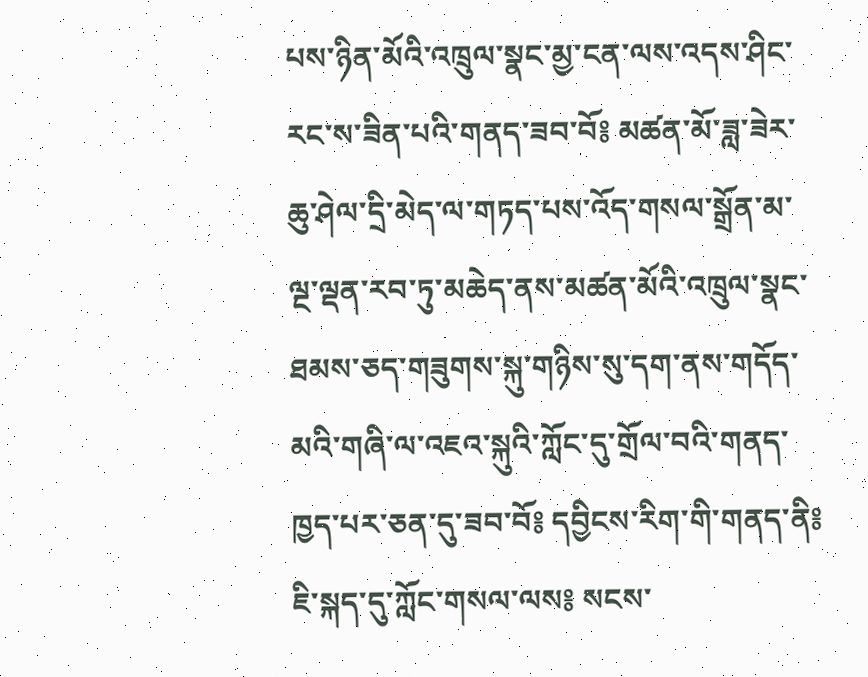པས་ཉིན་མོའི་འཁྲུལ་སྣང་མྱ་ངན་ལས་འདས་ཤིང་རང་ས་ཟིན་པའི་གནད་ཟབ་བོ༔ མཚན་མོ་ཟླ་ཟེར་ཆུ་ཤེལ་དྲི་མེད་ལ་གཏད་པས་འོད་གསལ་སྒྲོན་མ་ལྔ་ལྡན་རབ་ཏུ་མཆེད་ནས་མཚན་མོའི་འཁྲུལ་སྣང་ཐམས་ཅད་གཟུགས་སྐུ་གཉིས་སུ་དག་ནས་གདོད་མའི་གཞི་ལ་འཇའ་སྐུའི་ཀློང་དུ་གྲོལ་བའི་གནད་ཁྱད་པར་ཅན་དུ་ཟབ་བོ༔ དབྱིངས་རིག་གི་གནད་ནི༔ ཇི་སྐད་དུ་ཀློང་གསལ་ལས༔ སངས་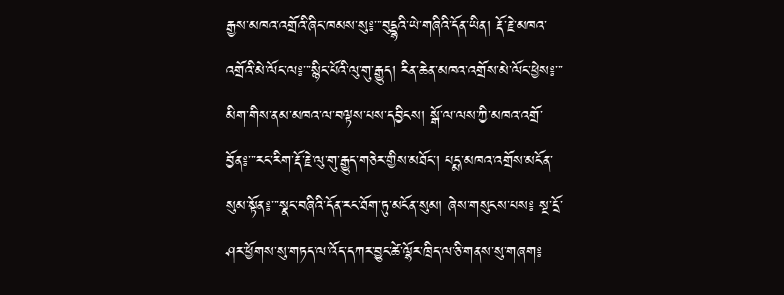རྒྱས་མཁའ་འགྲོའི་ཞིང་ཁམས་སུ༔་་་བུདྡྷའི་ཡེ་གཞིའི་དོན་ཡིན། རྡོ་རྗེ་མཁའ་འགྲོའི་མེ་ལོང་ལ༔་་་སྙིང་པོའི་ལུ་གུ་རྒྱུད། རིན་ཆེན་མཁའ་འགྲོས་མེ་ལོང་ཕྱེས༔་་་མིག་གིས་ནམ་མཁའ་ལ་བལྟས་པས་དབྱིངས། སྒོ་ལ་ལས་ཀྱི་མཁའ་འགྲོ་བྱོན༔་་་རང་རིག་རྡོ་རྗེ་ལུ་གུ་རྒྱུད་གཅེར་གྱིས་མཐོང་། པདྨ་མཁའ་འགྲོས་མངོན་སུམ་སྟོན༔་་་སྣང་བཞིའི་དོན་རང་ཐོག་ཏུ་མངོན་སུམ། ཞེས་གསུངས་པས༔ སྔ་དྲོ་ཤར་ཕྱོགས་སུ་གཏད་ལ་འོད་དཀར་བྱུང་ཚེ་ལྷོར་ཁྲིད་ལ་ཅི་གནས་སུ་གཞག༔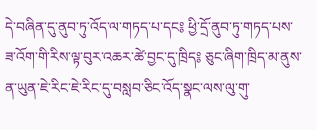དེ་བཞིན་དུ་ནུབ་ཏུ་འོད་ལ་གཏད་པ་དང༔ ཕྱི་དྲོ་ནུབ་ཏུ་གཏད་པས་ཟ་འོག་གི་རིས་ལྟ་བུར་འཆར་ཚེ་བྱང་དུ་ཁྲིད༔ ཅུང་ཞིག་ཁྲིད་མ་ནུས་ན་ཡུན་ཇེ་རིང་ཇེ་རིང་དུ་བསླབ་ཅིང་འོད་སྣང་ལས་ལུ་གུ་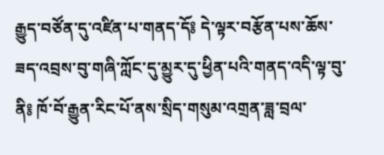རྒྱུད་བཙོན་དུ་འཛིན་པ་གནད་དོ༔ དེ་ལྟར་བརྩོན་པས་ཆོས་ཟད་འབྲས་བུ་གཞི་ཀློང་དུ་མྱུར་དུ་ཕྱིན་པའི་གནད་འདི་ལྟ་བུ་ནི༔ ཁོ་བོ་རྒྱུན་རིང་པོ་ནས་སྲིད་གསུམ་འགྲན་ཟླ་བྲལ་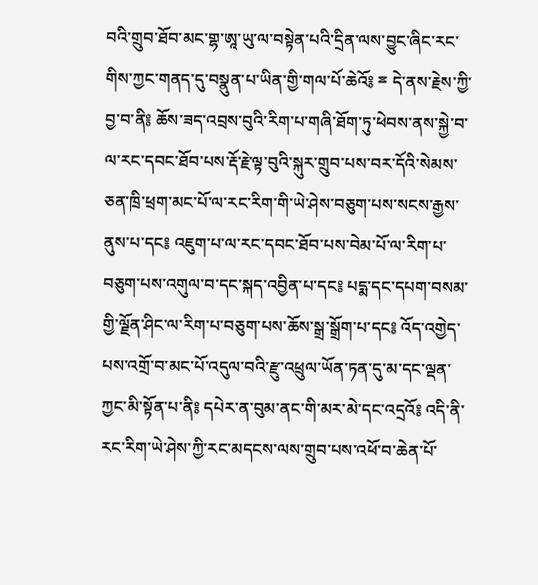བའི་གྲུབ་ཐོབ་མང་གྷ་ཨཱ་ཡུ་ལ་བསྟེན་པའི་དྲིན་ལས་བྱུང་ཞིང་རང་གིས་ཀྱང་གནད་དུ་བསྣུན་པ་ཡིན་གྱི་གལ་པོ་ཆེའོ༔ ྈ དེ་ནས་རྗེས་ཀྱི་བྱ་བ་ནི༔ ཆོས་ཟད་འབྲས་བུའི་རིག་པ་གཞི་ཐོག་ཏུ་ཕེབས་ནས་སྐྱེ་བ་ལ་རང་དབང་ཐོབ་པས་རྡོ་རྗེ་ལྟ་བུའི་སྐུར་གྲུབ་པས་བར་དོའི་སེམས་ཅན་ཁྲི་ཕྲག་མང་པོ་ལ་རང་རིག་གི་ཡེ་ཤེས་བཅུག་པས་སངས་རྒྱས་ནུས་པ་དང༔ འཇུག་པ་ལ་རང་དབང་ཐོབ་པས་བེམ་པོ་ལ་རིག་པ་བཅུག་པས་འགུལ་བ་དང་སྐད་འབྱིན་པ་དང༔ པདྨ་དང་དཔག་བསམ་གྱི་ལྗོན་ཤིང་ལ་རིག་པ་བཅུག་པས་ཆོས་སྒྲ་སྒྲོག་པ་དང༔ འོད་འགྱེད་པས་འགྲོ་བ་མང་པོ་འདུལ་བའི་རྫུ་འཕྲུལ་ཡོན་ཏན་དུ་མ་དང་ལྡན་ཀྱང་མི་སྟོན་པ་ནི༔ དཔེར་ན་བུམ་ནང་གི་མར་མེ་དང་འདྲའོ༔ འདི་ནི་རང་རིག་ཡེ་ཤེས་ཀྱི་རང་མདངས་ལས་གྲུབ་པས་འཕོ་བ་ཆེན་པོ་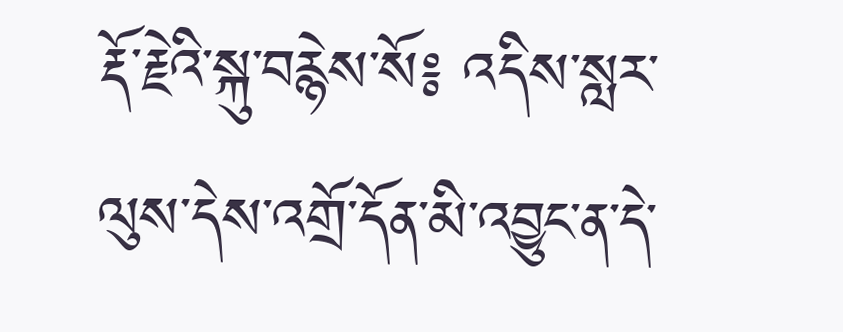རྡོ་རྗེའི་སྐུ་བརྙེས་སོ༔ འདིས་སླར་ལུས་དེས་འགྲོ་དོན་མི་འབྱུང་ན་དེ་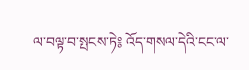ལ་བལྟ་བ་སྤངས་ཏེ༔ འོད་གསལ་དེའི་ངང་ལ་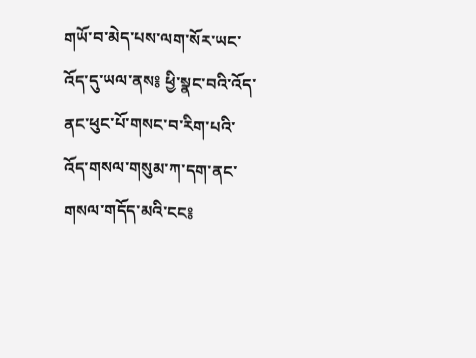གཡོ་བ་མེད་པས་ལག་སོར་ཡང་འོད་དུ་ཡལ་ནས༔ ཕྱི་སྣང་བའི་འོད་ནང་ཕུང་པོ་གསང་བ་རིག་པའི་འོད་གསལ་གསུམ་ཀ་དག་ནང་གསལ་གདོད་མའི་ངང༔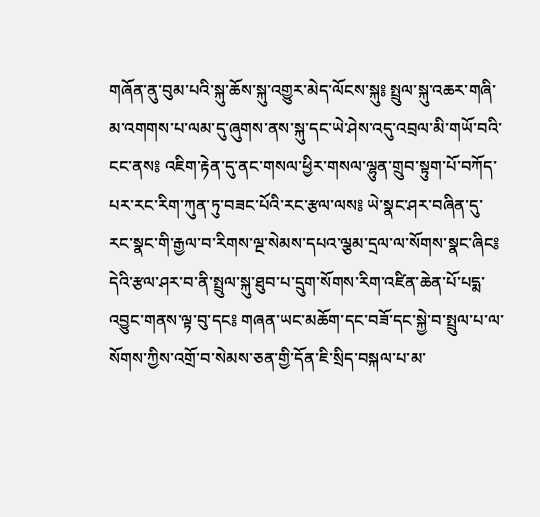གཞོན་ནུ་བུམ་པའི་སྐུ་ཆོས་སྐུ་འགྱུར་མེད་ལོངས་སྐུ༔ སྤྲུལ་སྐུ་འཆར་གཞི་མ་འགགས་པ་ལམ་དུ་ཞུགས་ནས་སྐུ་དང་ཡེ་ཤེས་འདུ་འབྲལ་མི་གཡོ་བའི་ངང་ནས༔ འཇིག་རྟེན་དུ་ནང་གསལ་ཕྱིར་གསལ་ལྷུན་གྲུབ་སྟུག་པོ་བཀོད་པར་རང་རིག་ཀུན་ཏུ་བཟང་པོའི་རང་རྩལ་ལས༔ ཡེ་སྣང་ཤར་བཞིན་དུ་རང་སྣང་གི་རྒྱལ་བ་རིགས་ལྔ་སེམས་དཔའ་ལྕམ་དྲལ་ལ་སོགས་སྣང་ཞིང༔ དེའི་རྩལ་ཤར་བ་ནི་སྤྲུལ་སྐུ་ཐུབ་པ་དྲུག་སོགས་རིག་འཛིན་ཆེན་པོ་པདྨ་འབྱུང་གནས་ལྟ་བུ་དང༔ གཞན་ཡང་མཆོག་དང་བཟོ་དང་སྐྱེ་བ་སྤྲུལ་པ་ལ་སོགས་ཀྱིས་འགྲོ་བ་སེམས་ཅན་གྱི་དོན་ཇི་སྲིད་བསྐལ་པ་མ་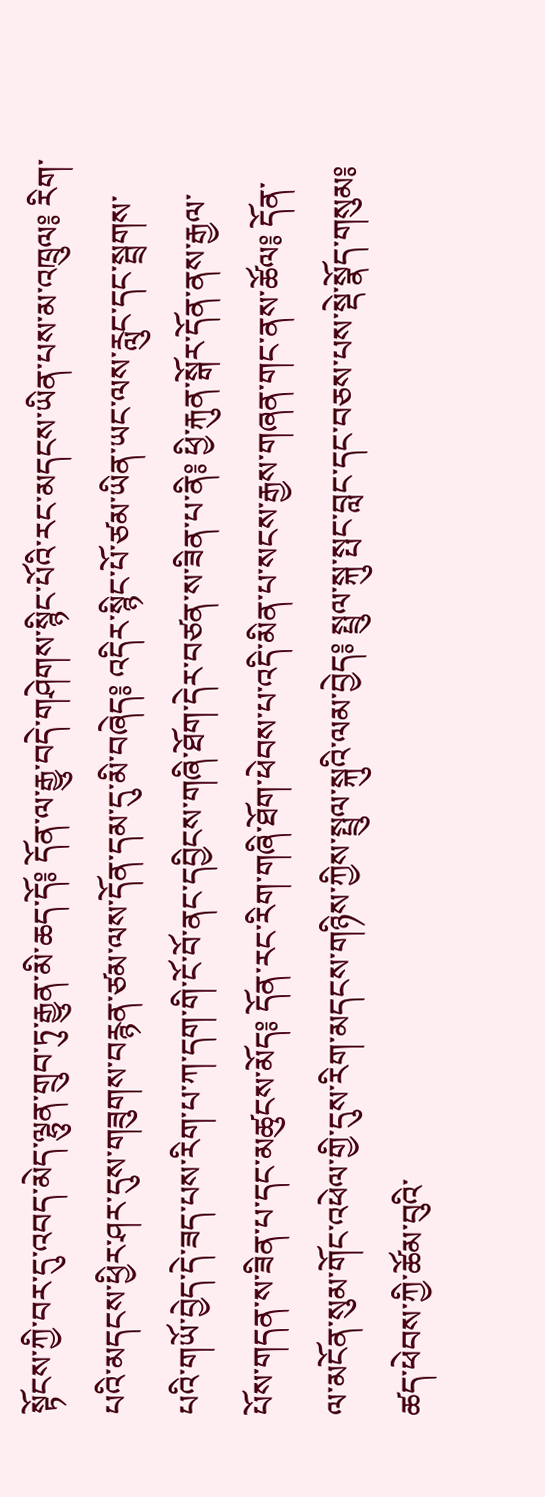སྟོངས་ཀྱི་བར་དུ་འབད་མེད་ལྷུན་གྲུབ་ཏུ་རྒྱུན་མི་ཆད་དོ༔ དོན་ལ་རྒྱུ་བདེ་གཤེགས་སྙིང་པོའི་རང་མདངས་ཡིན་པས་མ་འཁྲུལ༔ རིག་པའི་མདངས་ཕྱིར་ཤར་དུས་གཟུགས་བརྙན་ཙམ་ལས་དོན་དམ་དུ་མི་བཞེད༔ འདིར་སྙིང་པོ་ཙམ་ཡིན་ཡང་ལས་རླུང་དང་སྦྲགས་པའི་གཡོ་བྱེད་དེ་ཟད་པས་རིག་པ་ཀ་དག་གི་ངོ་བོ་ནང་དབྱིངས་གཞི་ཐོག་དེར་བཙན་ས་ཟིན་པ་ནི༔ ཕྱི་རྐུན་སྒོར་དོན་ནས་རྒྱལ་པོས་གདན་ས་ཟིན་པ་དང་མཚུངས་མོད༔ དོན་རང་རིག་གཞི་ཐོག་ཕེབས་པ་འདི་མིན་པ་སངས་རྒྱས་གཞན་གང་ནས་ཚོལ༔ དོན་ལ་མངོན་སུམ་གོང་འཕེལ་གྱི་དུས་རིག་མདངས་གཉིས་ཀྱིས་སྤྲུལ་སྐུའི་ལམ་བྱེད༔ སྤྲུལ་སྐུ་སྤང་བླང་དང་བཅས་པས་སྡེ་སྣོད་གསུམ༔ ཚད་ཕེབས་ཀྱི་ཚོམ་བུའི་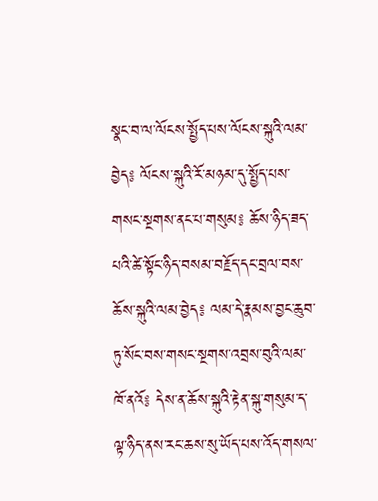སྣང་བ་ལ་ལོངས་སྤྱོད་པས་ལོངས་སྐུའི་ལམ་བྱེད༔ ལོངས་སྐུའི་རོ་མཉམ་དུ་སྤྱོད་པས་གསང་སྔགས་ནང་པ་གསུམ༔ ཆོས་ཉིད་ཟད་པའི་ཚེ་སྟོང་ཉིད་བསམ་བརྗོད་དང་བྲལ་བས་ཆོས་སྐུའི་ལམ་བྱེད༔ ལམ་དེ་རྣམས་བྱང་ཆུབ་ཏུ་སོང་བས་གསང་སྔགས་འབྲས་བུའི་ལམ་ཁོ་ནའོ༔ དེས་ན་ཆོས་སྐུའི་རྟེན་སྐུ་གསུམ་ད་ལྟ་ཉིད་ནས་རང་ཆས་སུ་ཡོད་པས་འོད་གསལ་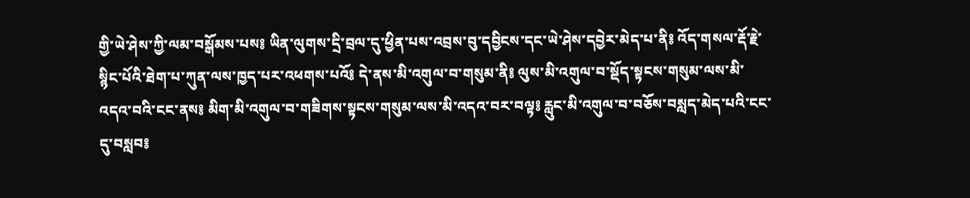གྱི་ཡེ་ཤེས་ཀྱི་ལམ་བསྒོམས་པས༔ ཡིན་ལུགས་དྲི་བྲལ་དུ་ཕྱིན་པས་འབྲས་བུ་དབྱིངས་དང་ཡེ་ཤེས་དབྱེར་མེད་པ་ནི༔ འོད་གསལ་རྡོ་རྗེ་སྙིང་པོའི་ཐེག་པ་ཀུན་ལས་ཁྱད་པར་འཕགས་པའོ༔ དེ་ནས་མི་འགུལ་བ་གསུམ་ནི༔ ལུས་མི་འགུལ་བ་སྡོད་སྟངས་གསུམ་ལས་མི་འདའ་བའི་ངང་ནས༔ མིག་མི་འགུལ་བ་གཟིགས་སྟངས་གསུམ་ལས་མི་འདའ་བར་བལྟ༔ རླུང་མི་འགུལ་བ་བཅོས་བསླད་མེད་པའི་ངང་དུ་བསླབ༔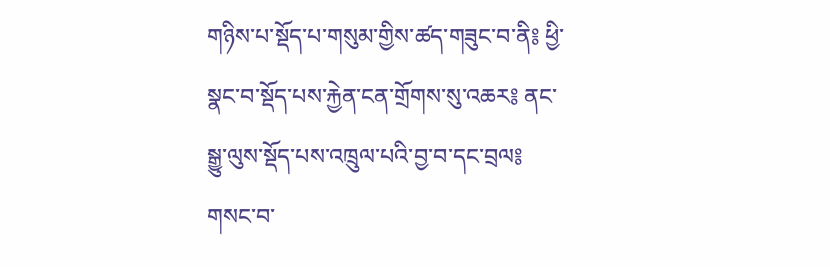གཉིས་པ་སྡོད་པ་གསུམ་གྱིས་ཚད་གཟུང་བ་ནི༔ ཕྱི་སྣང་བ་སྡོད་པས་རྐྱེན་ངན་གྲོགས་སུ་འཆར༔ ནང་སྒྱུ་ལུས་སྡོད་པས་འཁྲུལ་པའི་བྱ་བ་དང་བྲལ༔ གསང་བ་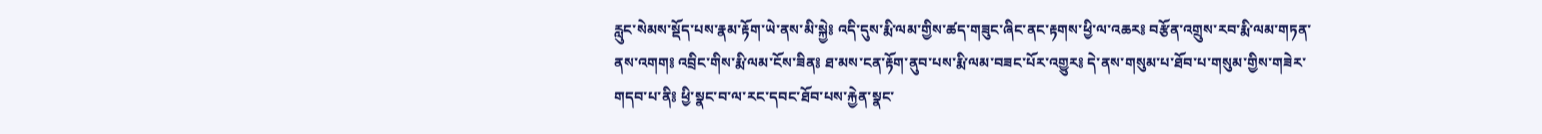རླུང་སེམས་སྡོད་པས་རྣམ་རྟོག་ཡེ་ནས་མི་སྐྱེ༔ འདི་དུས་རྨི་ལམ་གྱིས་ཚད་གཟུང་ཞིང་ནང་རྟགས་ཕྱི་ལ་འཆར༔ བརྩོན་འགྲུས་རབ་རྨི་ལམ་གཏན་ནས་འགག༔ འབྲིང་གིས་རྨི་ལམ་ངོས་ཟིན༔ ཐ་མས་ངན་རྟོག་ནུབ་པས་རྨི་ལམ་བཟང་པོར་འགྱུར༔ དེ་ནས་གསུམ་པ་ཐོབ་པ་གསུམ་གྱིས་གཟེར་གདབ་པ་ནི༔ ཕྱི་སྣང་བ་ལ་རང་དབང་ཐོབ་པས་རྐྱེན་སྣང་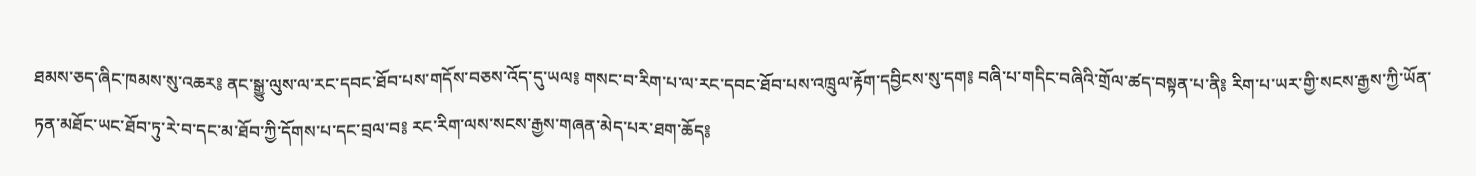ཐམས་ཅད་ཞིང་ཁམས་སུ་འཆར༔ ནང་སྒྱུ་ལུས་ལ་རང་དབང་ཐོབ་པས་གདོས་བཅས་འོད་དུ་ཡལ༔ གསང་བ་རིག་པ་ལ་རང་དབང་ཐོབ་པས་འཁྲུལ་རྟོག་དབྱིངས་སུ་དག༔ བཞི་པ་གདིང་བཞིའི་གྲོལ་ཚད་བསྟན་པ་ནི༔ རིག་པ་ཡར་གྱི་སངས་རྒྱས་ཀྱི་ཡོན་ཏན་མཐོང་ཡང་ཐོབ་ཏུ་རེ་བ་དང་མ་ཐོབ་ཀྱི་དོགས་པ་དང་བྲལ་བ༔ རང་རིག་ལས་སངས་རྒྱས་གཞན་མེད་པར་ཐག་ཆོད༔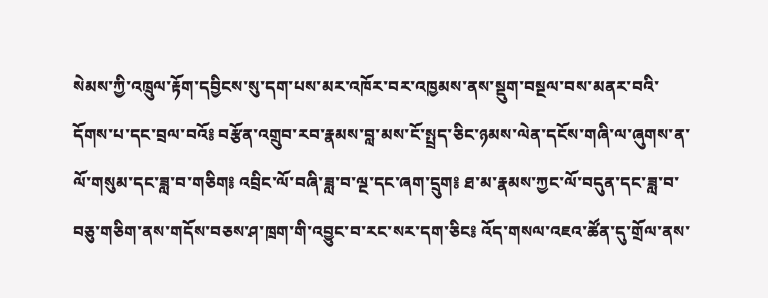སེམས་ཀྱི་འཁྲུལ་རྟོག་དབྱིངས་སུ་དག་པས་མར་འཁོར་བར་འཁྱམས་ནས་སྡུག་བསྔལ་བས་མནར་བའི་དོགས་པ་དང་བྲལ་བའོ༔ བརྩོན་འགྲུབ་རབ་རྣམས་བླ་མས་ངོ་སྤྲད་ཅིང་ཉམས་ལེན་དངོས་གཞི་ལ་ཞུགས་ན་ལོ་གསུམ་དང་ཟླ་བ་གཅིག༔ འབྲིང་ལོ་བཞི་ཟླ་བ་ལྔ་དང་ཞག་དྲུག༔ ཐ་མ་རྣམས་ཀྱང་ལོ་བདུན་དང་ཟླ་བ་བཅུ་གཅིག་ནས་གདོས་བཅས་ཤ་ཁྲག་གི་འབྱུང་བ་རང་སར་དག་ཅིང༔ འོད་གསལ་འཇའ་ཚོན་དུ་གྲོལ་ནས་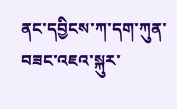ནང་དབྱིངས་ཀ་དག་ཀུན་བཟང་འཇའ་སྐུར་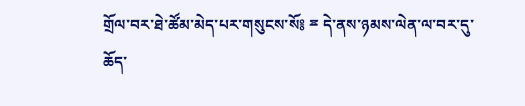གྲོལ་བར་ཐེ་ཚོམ་མེད་པར་གསུངས་སོ༔ ྈ དེ་ནས་ཉམས་ལེན་ལ་བར་དུ་ཆོད་